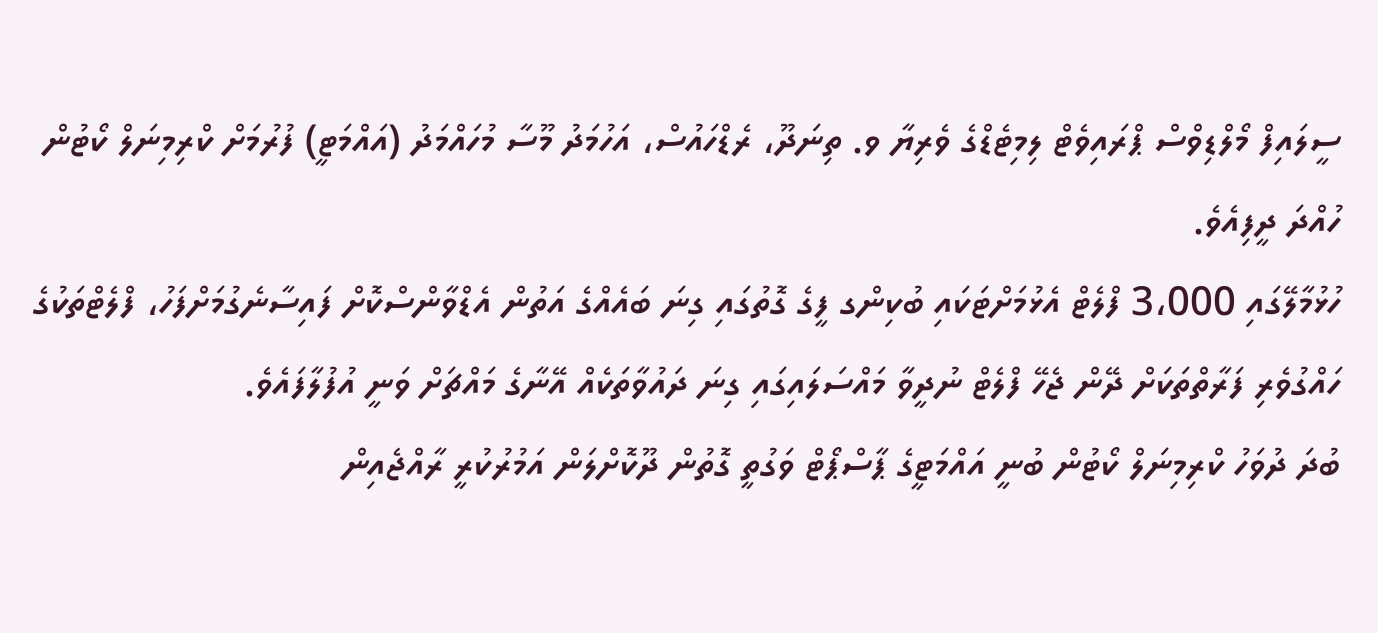ސީލައިފް މޯލްޑިވްސް ޕްރައިވެޓް ލިމިޓެޑްގެ ވެރިޔާ ވ. ތިނަދޫ، ރެޑްހައުސް، އަހުމަދު މޫސާ މުހައްމަދު (އައްމަޓީ) ފުރުމަށް ކްރިމިނަލް ކޯޓުން ހުއްދަ ދީފިއެވެ.
ހުޅުމާލޭގައި 3،000 ފްލެޓް އެޅުމަށްޓަކައި ބުކިންގ ފީގެ ގޮތުގައި ގިނަ ބައެއްގެ އަތުން އެޑްވާންސްކޮށް ފައިސާނެގުމަށްފަހު، ފްލެޓްތަކުގެ ހައްގުވެރި ފަރާތްތަކަށް ދޭން ޖެހޭ ފްލެޓް ނުދީވާ މައްސަލައިގައި ގިނަ ދައުވާތަކެއް އޭނާގެ މައްޗަށް ވަނީ އުފުލާފައެވެ.
ބުދަ ދުވަހު ކްރިމިނަލް ކޯޓުން ބުނީ އައްމަޓީގެ ޕާސްޕޯޓް ވަގުތީ ގޮތުން ދޫކޮށްލަން އަމުރުކުރީ ރާއްޖެއިން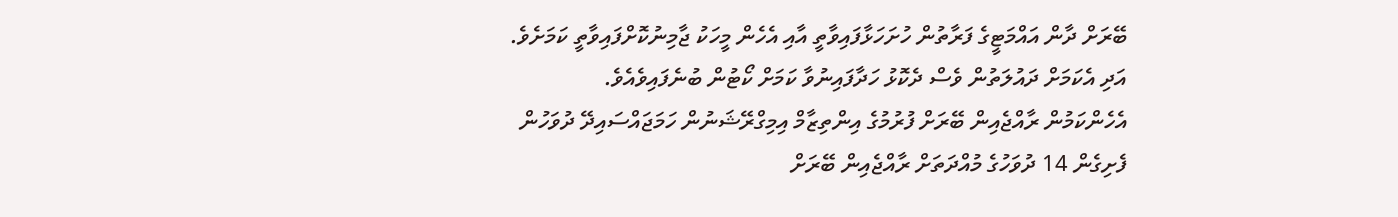ބޭރަށް ދާން އައްމަޓީގެ ފަރާތުން ހުށަހަޅާފައިވާތީ އާއި އެހެން މީހަކު ޖާމިނުކޮށްފައިވާތީ ކަމަށެވެ. އަދި އެކަމަށް ދައުލަތުން ވެސް ދެކޮޅު ހަދާފައިނުވާ ކަމަށް ކޯޓުން ބުނެފައިވެއެވެ.
އެހެންކަމުން ރާއްޖެއިން ބޭރަށް ފުރުމުގެ އިންތިޒާމް އިމިގްރޭޝަނުން ހަމަޖައްސައިދޭ ދުވަހުން ފެށިގެން 14 ދުވަހުގެ މުއްދަތަށް ރާއްޖެއިން ބޭރަށް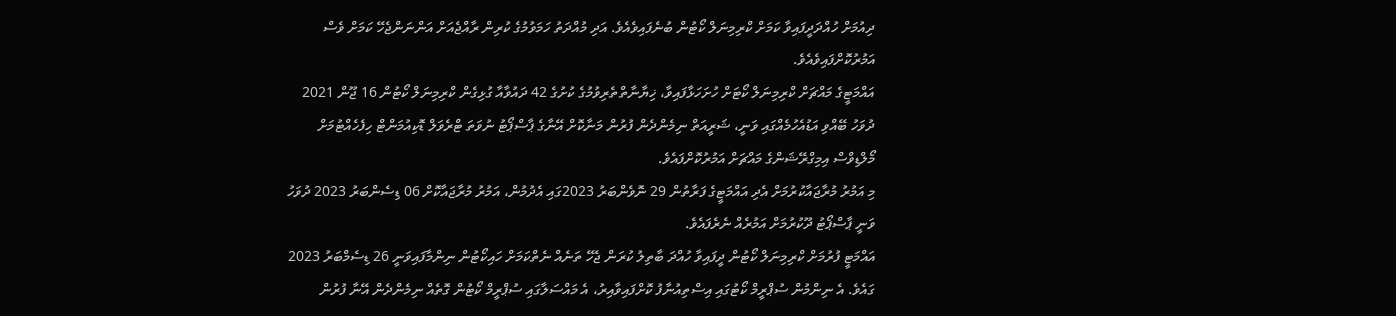ދިއުމަށް ހުއްދަދީފައިވާ ކަމަށް ކްރިމިނަލް ކޯޓުން ބުނެފައިވެއެވެ. އަދި މުއްދަތު ހަމަވުމުގެ ކުރިން ރާއްޖެއަށް އަންނަންޖެހޭ ކަމަށް ވެސް އަމުރުކޮށްފައިވެއެވެ.
އައްމަޓީގެ މައްޗަށް ކްރިމިނަލް ކޯޓަށް ހުށަހަޅާފައިވާ، ޚިޔާނާތްތެރިވުމުގެ ކުށުގެ 42 ދައުވާއާ ގުޅިގެން ކްރިމިނަލް ކޯޓުން 16 ޖޫން 2021 ދުވަހު ބޭއްވި އަޑުއެހުމެއްގައި ވަނީ، ޝަރީއަތް ނިމެންދެން ފުރުން މަނާކޮށް އޭނާގެ ޕާސްޕޯޓު ނުވަތަ ޓްރެވަލް ޑޮކިއުމަންޓް ހިފެހެއްޓުމަށް މޯލްޑިވްސް އިމިގްރޭޝަންގެ މައްޗަށް އަމުރުކޮށްފައެވެ.
މި އަމުރު މުރާޖައާކުރުމަށް އެދި އައްމަޓީގެ ފަރާތުން 29 ނޮވެންބަރު 2023ގައި އެދުމުން، އަމުރު މުރާޖައާކޮށް 06 ޑިސެންބަރު 2023 ދުވަހު ވަނީ ޕާސްޕޯޓު ދޫކުރުމަށް އަމުރެއް ނެރެފައެވެ.
އައްމަޓީ ފުރުމަށް ކްރިމިނަލް ކޯޓުން ދީފައިވާ ހުއްދަ ބާތިލު ކުރަން ޖެހޭ ތަނެއް ނެތްކަމަށް ހައިކޯޓުން ނިންމާފައިވަނީ 26 ޑިސެމްބަރު 2023 ގައެވެ. އެ ނިންމުން ސުޕްރީމް ކޯޓުގައި އިސްތިއުނާފު ކޮށްފައިވާއިރު، އެ މައްސަލާގައި ސުޕްރީމް ކޯޓުން ގޮތެއް ނިމެންދެން އޭނާ ފުރުން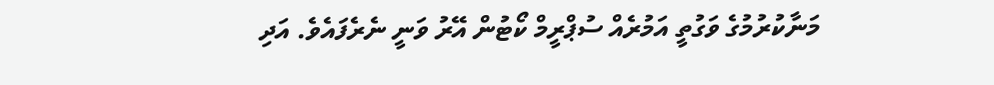މަނާކުރުމުގެ ވަގުތީ އަމުރެއް ސުޕްރީމް ކޯޓުން އޭރު ވަނީ ނެރެފައެވެ. އަދި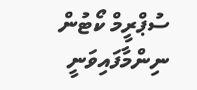ސުޕްރީމް ކޯޓުން ނިންމާފައިވަނީ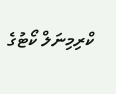ކްރިމިނަލް ކޯޓުގެ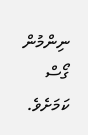ނިންމުން ގޯސް ކަމަށެވެ.